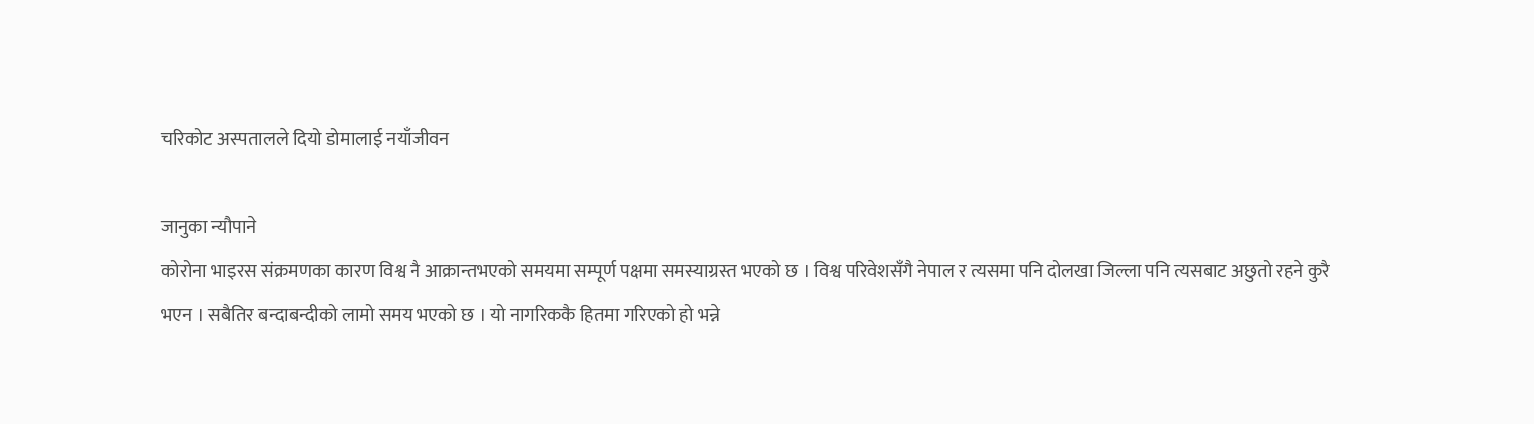चरिकोट अस्पतालले दियो डोमालाई नयाँजीवन

जानुका न्यौपाने
कोरोना भाइरस संक्रमणका कारण विश्व नै आक्रान्तभएको समयमा सम्पूर्ण पक्षमा समस्याग्रस्त भएको छ । विश्व परिवेशसँगै नेपाल र त्यसमा पनि दोलखा जिल्ला पनि त्यसबाट अछुतो रहने कुरै भएन । सबैतिर बन्दाबन्दीको लामो समय भएको छ । यो नागरिककै हितमा गरिएको हो भन्ने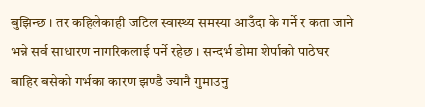बुझिन्छ । तर कहिलेकाही जटिल स्वास्थ्य समस्या आउँदा के गर्ने र कता जाने भन्ने सर्व साधारण नागरिकलाई पर्ने रहेछ । सन्दर्भ डोमा शेर्पाको पाठेघर बाहिर बसेको गर्भका कारण झण्डै ज्यानै गुमाउनु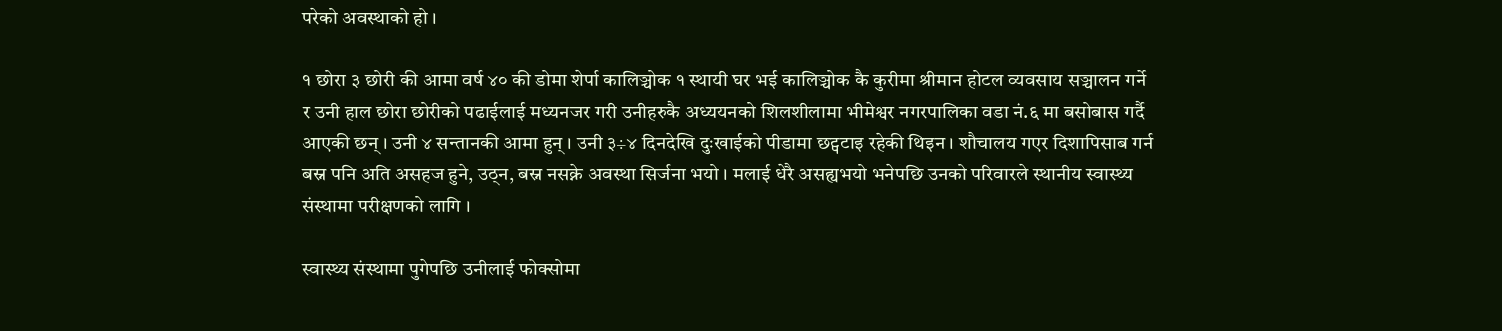परेको अवस्थाको हो ।

१ छोरा ३ छोरी की आमा वर्ष ४० की डोमा शेर्पा कालिञ्चोक १ स्थायी घर भई कालिञ्चोक कै कुरीमा श्रीमान होटल व्यवसाय सञ्चालन गर्ने र उनी हाल छोरा छोरीको पढाईलाई मध्यनजर गरी उनीहरुकै अध्ययनको शिलशीलामा भीमेश्वर नगरपालिका वडा नं.६ मा बसोबास गर्दै आएकी छन् । उनी ४ सन्तानकी आमा हुन् । उनी ३÷४ दिनदेखि दुःखाईको पीडामा छट्पटाइ रहेकी थिइन । शौचालय गएर दिशापिसाब गर्न बस्न पनि अति असहज हुने, उठ्न, बस्न नसक्ने अवस्था सिर्जना भयो । मलाई धेरै असह्यभयो भनेपछि उनको परिवारले स्थानीय स्वास्थ्य संस्थामा परीक्षणको लागि ।

स्वास्थ्य संस्थामा पुगेपछि उनीलाई फोक्सोमा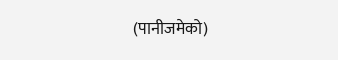(पानीजमेको)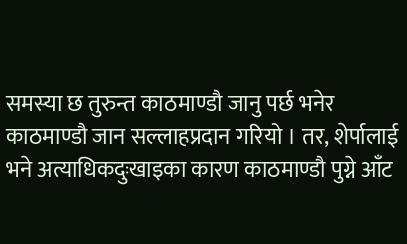समस्या छ तुरुन्त काठमाण्डौ जानु पर्छ भनेर काठमाण्डौ जान सल्लाहप्रदान गरियो । तर, शेर्पालाई भने अत्याधिकदुःखाइका कारण काठमाण्डौ पुग्ने आँट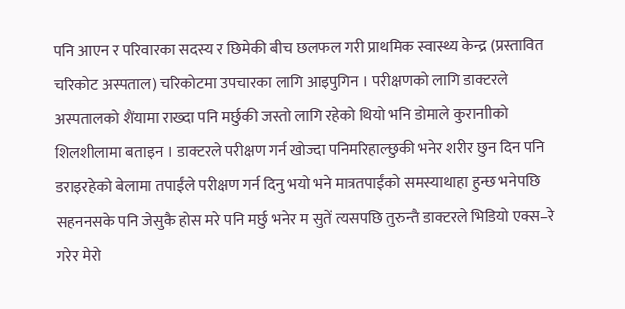पनि आएन र परिवारका सदस्य र छिमेकी बीच छलफल गरी प्राथमिक स्वास्थ्य केन्द्र (प्रस्तावित चरिकोट अस्पताल) चरिकोटमा उपचारका लागि आइपुगिन । परीक्षणको लागि डाक्टरले अस्पतालको शैंयामा राख्दा पनि मर्छुकी जस्तो लागि रहेको थियो भनि डोमाले कुरानाीको शिलशीलामा बताइन । डाक्टरले परीक्षण गर्न खोज्दा पनिमरिहाल्छुकी भनेर शरीर छुन दिन पनि डराइरहेको बेलामा तपाईंले परीक्षण गर्न दिनु भयो भने मात्रतपाईंको समस्याथाहा हुन्छ भनेपछि सहननसके पनि जेसुकै होस मरे पनि मर्छु भनेर म सुतें त्यसपछि तुरुन्तै डाक्टरले भिडियो एक्स–रे गरेर मेरो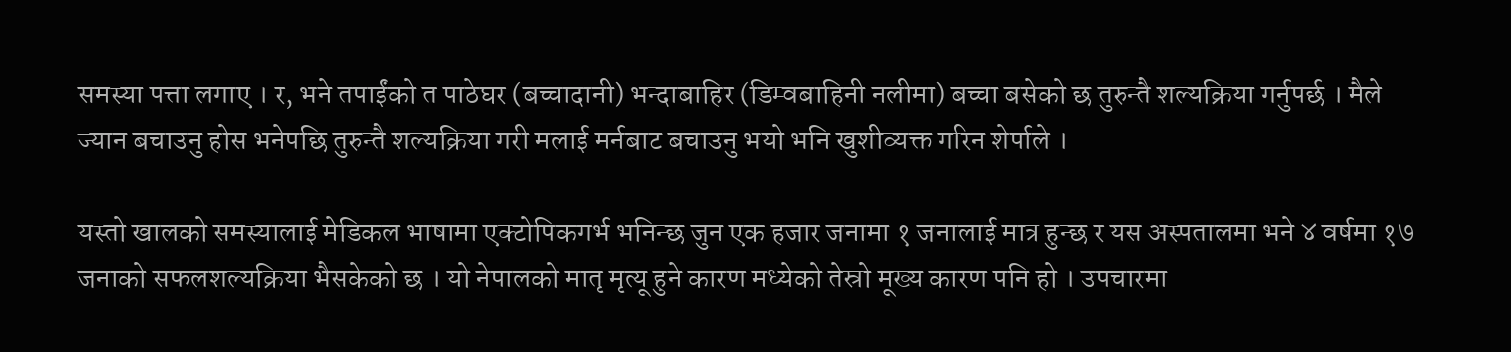समस्या पत्ता लगाए । र, भने तपाईंको त पाठेघर (बच्चादानी) भन्दाबाहिर (डिम्वबाहिनी नलीमा) बच्चा बसेको छ तुरुन्तै शल्यक्रिया गर्नुपर्छ । मैले ज्यान बचाउनु होस भनेपछि तुरुन्तै शल्यक्रिया गरी मलाई मर्नबाट बचाउनु भयो भनि खुशीव्यक्त गरिन शेर्पाले ।

यस्तो खालको समस्यालाई मेडिकल भाषामा एक्टोपिकगर्भ भनिन्छ जुन एक हजार जनामा १ जनालाई मात्र हुन्छ र यस अस्पतालमा भने ४ वर्षमा १७ जनाको सफलशल्यक्रिया भैसकेको छ । यो नेपालको मातृ मृत्यू हुने कारण मध्येको तेस्रो मूख्य कारण पनि हो । उपचारमा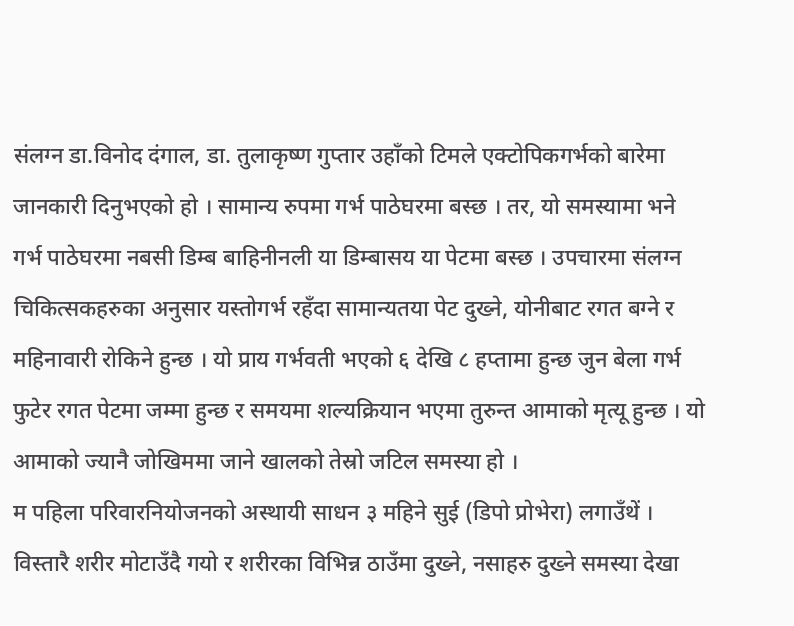संलग्न डा.विनोद दंगाल, डा. तुलाकृष्ण गुप्तार उहाँको टिमले एक्टोपिकगर्भको बारेमा जानकारी दिनुभएको हो । सामान्य रुपमा गर्भ पाठेघरमा बस्छ । तर, यो समस्यामा भने गर्भ पाठेघरमा नबसी डिम्ब बाहिनीनली या डिम्बासय या पेटमा बस्छ । उपचारमा संलग्न चिकित्सकहरुका अनुसार यस्तोगर्भ रहँदा सामान्यतया पेट दुख्ने, योनीबाट रगत बग्ने र महिनावारी रोकिने हुन्छ । यो प्राय गर्भवती भएको ६ देखि ८ हप्तामा हुन्छ जुन बेला गर्भ फुटेर रगत पेटमा जम्मा हुन्छ र समयमा शल्यक्रियान भएमा तुरुन्त आमाको मृत्यू हुन्छ । यो आमाको ज्यानै जोखिममा जाने खालको तेस्रो जटिल समस्या हो ।
म पहिला परिवारनियोजनको अस्थायी साधन ३ महिने सुई (डिपो प्रोभेरा) लगाउँथें । विस्तारै शरीर मोटाउँदै गयो र शरीरका विभिन्न ठाउँमा दुख्ने, नसाहरु दुख्ने समस्या देखा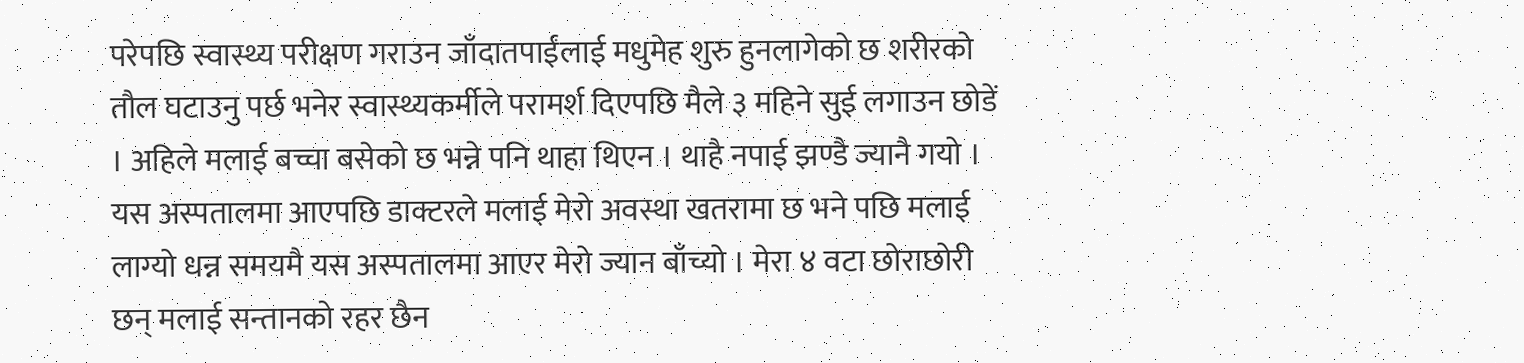परेपछि स्वास्थ्य परीक्षण गराउन जाँदातपाईंलाई मधुमेह शुरु हुनलागेको छ शरीरको तौल घटाउनु पर्छ भनेर स्वास्थ्यकर्मीले परामर्श दिएपछि मैले ३ महिने सुई लगाउन छोडें । अहिले मलाई बच्चा बसेको छ भन्ने पनि थाहा थिएन । थाहै नपाई झण्डै ज्यानै गयो । यस अस्पतालमा आएपछि डाक्टरले मलाई मेरो अवस्था खतरामा छ भने पछि मलाई लाग्यो धन्न समयमै यस अस्पतालमा आएर मेरो ज्यान बाँच्यो । मेरा ४ वटा छोराछोरी छन् मलाई सन्तानको रहर छैन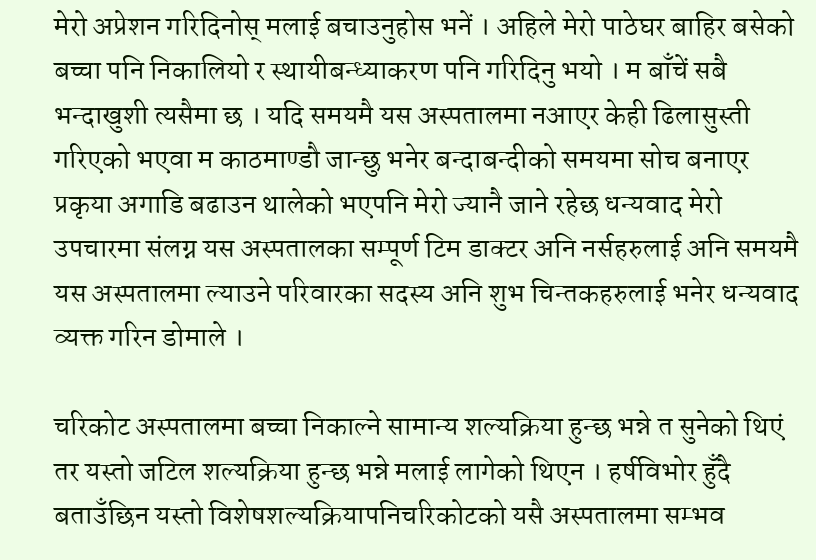मेरो अप्रेशन गरिदिनोस् मलाई बचाउनुहोस भनें । अहिले मेरो पाठेघर बाहिर बसेको बच्चा पनि निकालियो र स्थायीबन्ध्याकरण पनि गरिदिनु भयो । म बाँचें सबै भन्दाखुशी त्यसैमा छ । यदि समयमै यस अस्पतालमा नआएर केही ढिलासुस्ती गरिएको भएवा म काठमाण्डौ जान्छु भनेर बन्दाबन्दीको समयमा सोच बनाएर प्रकृया अगाडि बढाउन थालेको भएपनि मेरो ज्यानै जाने रहेछ धन्यवाद मेरो उपचारमा संलग्न यस अस्पतालका सम्पूर्ण टिम डाक्टर अनि नर्सहरुलाई अनि समयमै यस अस्पतालमा ल्याउने परिवारका सदस्य अनि शुभ चिन्तकहरुलाई भनेर धन्यवाद व्यक्त गरिन डोमाले ।

चरिकोट अस्पतालमा बच्चा निकाल्ने सामान्य शल्यक्रिया हुन्छ भन्ने त सुनेको थिएं तर यस्तो जटिल शल्यक्रिया हुन्छ भन्ने मलाई लागेको थिएन । हर्षविभोर हुँदै बताउँछिन यस्तो विशेषशल्यक्रियापनिचरिकोटको यसै अस्पतालमा सम्भव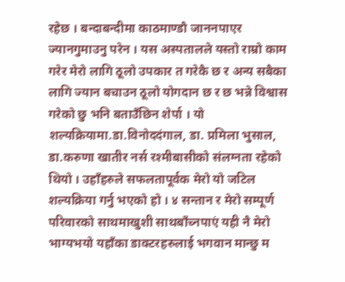रहेछ । बन्दाबन्दीमा काठमाण्डौ जाननपाएर ज्यानगुमाउनु परेन । यस अस्पतालले यस्तो राम्रो काम गरेर मेरो लागि ठूलो उपकार त गरेकै छ र अन्य सबैका लागि ज्यान बचाउन ठूलो योगदान छ र छ भन्ने विश्वास गरेको छु भनि बताउँछिन शेर्पा । यो शल्यक्रियामा.डा.विनोददंगाल, डा. प्रमिला भुसाल, डा.करुणा खातीर नर्स रश्मीबासीको संलग्नता रहेको थियो । उहाँहरुले सफलतापूर्वक मेरो यो जटिल शल्यक्रिया गर्नु भएको हो । ४ सन्तान र मेरो सम्पूर्ण परिवारको साथमाखुशी साथबाँच्नपाएं यही नै मेरो भाग्यभयो यहाँका डाक्टरहरुलाई भगवान मान्छु म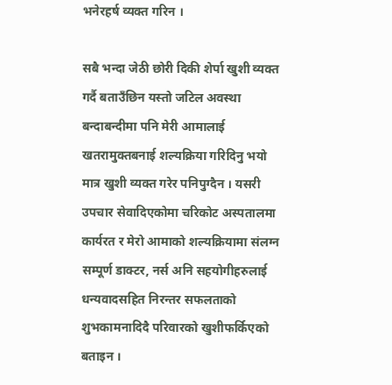भनेरहर्ष व्यक्त गरिन ।

सबै भन्दा जेठी छोरी दिकी शेर्पा खुशी व्यक्त गर्दै बताउँछिन यस्तो जटिल अवस्था बन्दाबन्दीमा पनि मेरी आमालाई खतरामुक्तबनाई शल्यक्रिया गरिदिनु भयो मात्र खुशी व्यक्त गरेर पनिपुग्दैन । यसरी उपचार सेवादिएकोमा चरिकोट अस्पतालमा कार्यरत र मेरो आमाको शल्यक्रियामा संलग्न सम्पूर्ण डाक्टर, नर्स अनि सहयोगीहरुलाई धन्यवादसहित निरन्तर सफलताको शुभकामनादिदै परिवारको खुशीफर्किएको बताइन ।